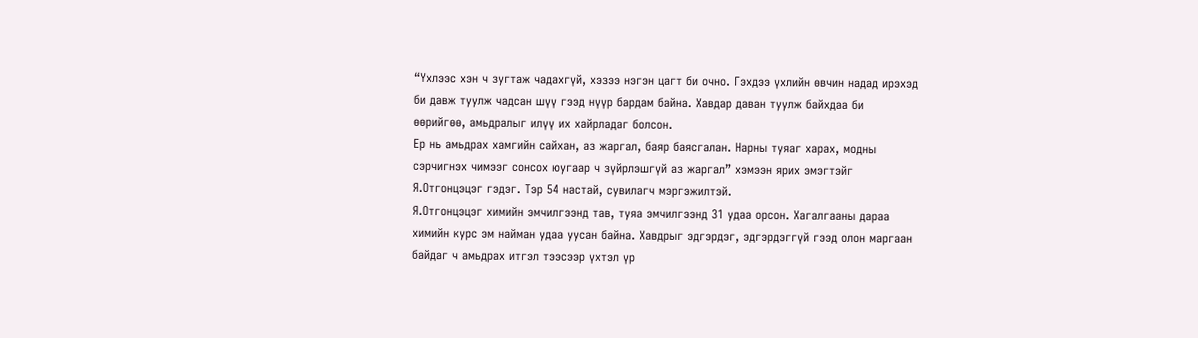“Үхлээс хэн ч зугтаж чадахгүй, хэзээ нэгэн цагт би очно. Гэхдээ үхлийн өвчин надад ирэхэд би давж туулж чадсан шүү гээд нүүр бардам байна. Хавдар даван туулж байхдаа би өөрийгөө, амьдралыг илүү их хайрладаг болсон.
Ер нь амьдрах хамгийн сайхан, аз жаргал, баяр баясгалан. Нарны туяаг харах, модны сэрчигнэх чимээг сонсох юугаар ч зүйрлэшгүй аз жаргал” хэмээн ярих эмэгтэйг Я.Отгонцэцэг гэдэг. Тэр 54 настай, сувилагч мэргэжилтэй.
Я.Отгонцэцэг химийн эмчилгээнд тав, туяа эмчилгээнд 31 удаа орсон. Хагалгааны дараа химийн курс эм найман удаа уусан байна. Хавдрыг эдгэрдэг, эдгэрдэггүй гээд олон маргаан байдаг ч амьдрах итгэл тээсээр үхтэл үр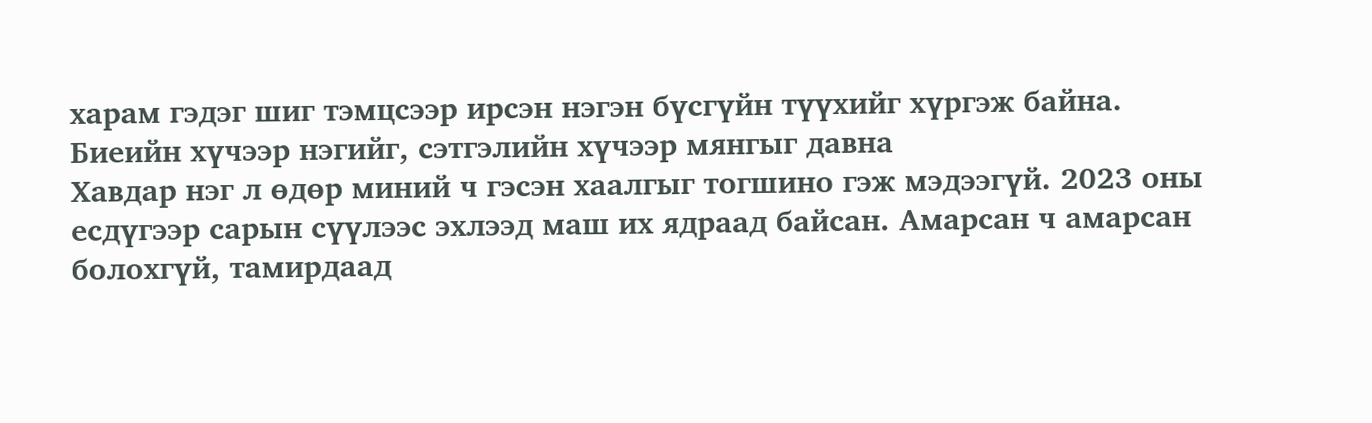харам гэдэг шиг тэмцсээр ирсэн нэгэн бүсгүйн түүхийг хүргэж байна.
Биеийн хүчээр нэгийг, сэтгэлийн хүчээр мянгыг давна
Хавдар нэг л өдөр миний ч гэсэн хаалгыг тогшино гэж мэдээгүй. 2023 оны есдүгээр сарын сүүлээс эхлээд маш их ядраад байсан. Амарсан ч амарсан болохгүй, тамирдаад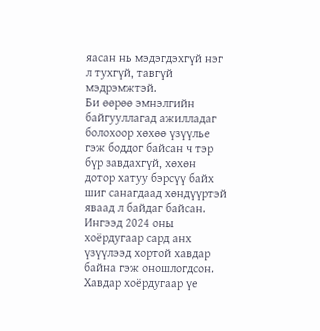яасан нь мэдэгдэхгүй нэг л тухгүй, тавгүй мэдрэмжтэй.
Би өөрөө эмнэлгийн байгууллагад ажилладаг болохоор хөхөө үзүүлье гэж боддог байсан ч тэр бүр завдахгүй, хөхөн дотор хатуу бэрсүү байх шиг санагдаад хөндүүртэй яваад л байдаг байсан. Ингээд 2024 оны хоёрдугаар сард анх үзүүлээд хортой хавдар байна гэж оношлогдсон.
Хавдар хоёрдугаар үе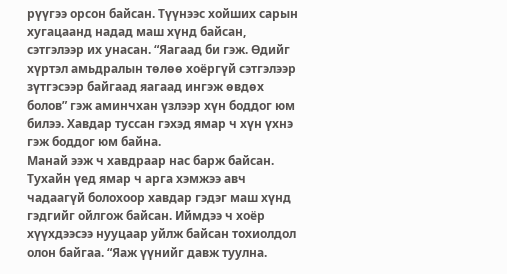рүүгээ орсон байсан. Түүнээс хойших сарын хугацаанд надад маш хүнд байсан, сэтгэлээр их унасан. “Яагаад би гэж. Өдийг хүртэл амьдралын төлөө хоёргүй сэтгэлээр зүтгэсээр байгаад яагаад ингэж өвдөх болов” гэж аминчхан үзлээр хүн боддог юм билээ. Хавдар туссан гэхэд ямар ч хүн үхнэ гэж боддог юм байна.
Манай ээж ч хавдраар нас барж байсан. Тухайн үед ямар ч арга хэмжээ авч чадаагүй болохоор хавдар гэдэг маш хүнд гэдгийг ойлгож байсан. Иймдээ ч хоёр хүүхдээсээ нууцаар уйлж байсан тохиолдол олон байгаа. “Яаж үүнийг давж туулна.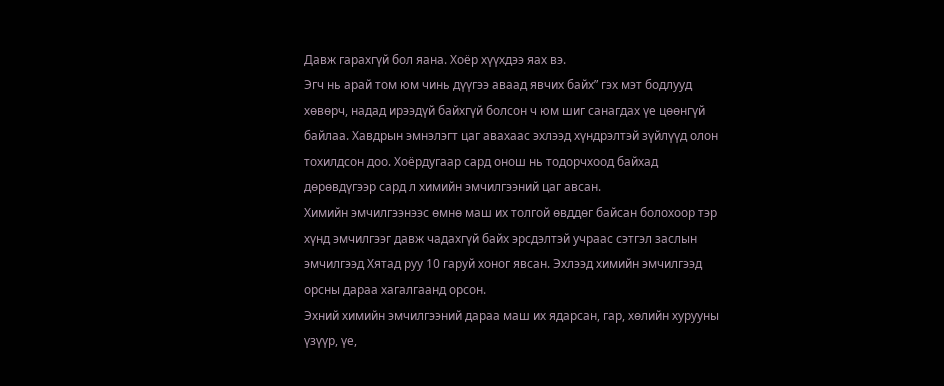Давж гарахгүй бол яана. Хоёр хүүхдээ яах вэ.
Эгч нь арай том юм чинь дүүгээ аваад явчих байх” гэх мэт бодлууд хөвөрч, надад ирээдүй байхгүй болсон ч юм шиг санагдах үе цөөнгүй байлаа. Хавдрын эмнэлэгт цаг авахаас эхлээд хүндрэлтэй зүйлүүд олон тохилдсон доо. Хоёрдугаар сард онош нь тодорчхоод байхад дөрөвдүгээр сард л химийн эмчилгээний цаг авсан.
Химийн эмчилгээнээс өмнө маш их толгой өвддөг байсан болохоор тэр хүнд эмчилгээг давж чадахгүй байх эрсдэлтэй учраас сэтгэл заслын эмчилгээд Хятад руу 10 гаруй хоног явсан. Эхлээд химийн эмчилгээд орсны дараа хагалгаанд орсон.
Эхний химийн эмчилгээний дараа маш их ядарсан, гар, хөлийн хурууны үзүүр, үе,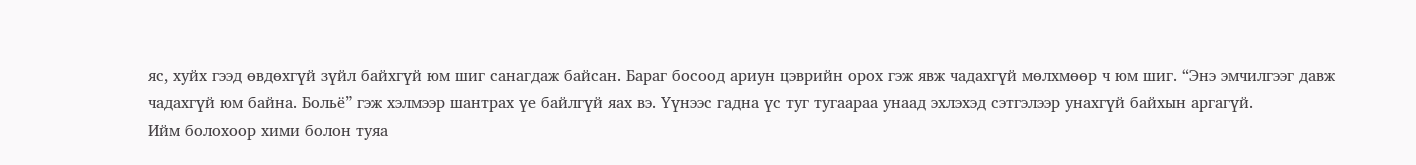яс, хуйх гээд өвдөхгүй зүйл байхгүй юм шиг санагдаж байсан. Бараг босоод ариун цэврийн орох гэж явж чадахгүй мөлхмөөр ч юм шиг. “Энэ эмчилгээг давж чадахгүй юм байна. Больё” гэж хэлмээр шантрах үе байлгүй яах вэ. Үүнээс гадна үс туг тугаараа унаад эхлэхэд сэтгэлээр унахгүй байхын аргагүй.
Ийм болохоор хими болон туяа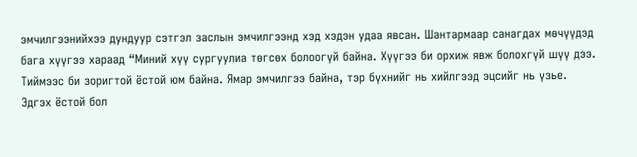эмчилгээнийхээ дундуур сэтгэл заслын эмчилгээнд хэд хэдэн удаа явсан. Шантармаар санагдах мөчүүдэд бага хүүгээ хараад “Миний хүү сургуулиа төгсөх болоогүй байна. Хүүгээ би орхиж явж болохгүй шүү дээ. Тиймээс би зоригтой ёстой юм байна. Ямар эмчилгээ байна, тэр бүхнийг нь хийлгээд эцсийг нь үзье.
Эдгэх ёстой бол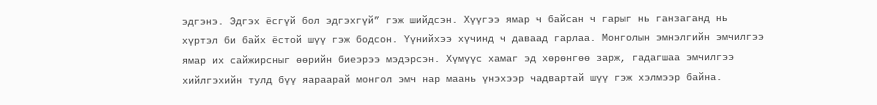эдгэнэ. Эдгэх ёсгүй бол эдгэхгүй” гэж шийдсэн. Хүүгээ ямар ч байсан ч гарыг нь ганзаганд нь хүртэл би байх ёстой шүү гэж бодсон. Үүнийхээ хүчинд ч даваад гарлаа. Монголын эмнэлгийн эмчилгээ ямар их сайжирсныг өөрийн биеэрээ мэдэрсэн. Хүмүүс хамаг эд хөрөнгөө зарж, гадагшаа эмчилгээ хийлгэхийн тулд бүү яараарай монгол эмч нар маань үнэхээр чадвартай шүү гэж хэлмээр байна.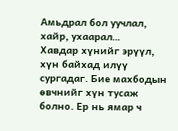Амьдрал бол уучлал, хайр, ухаарал…
Хавдар хүнийг эрүүл, хүн байхад илүү сургадаг. Бие махбодын өвчнийг хүн тусаж болно. Ер нь ямар ч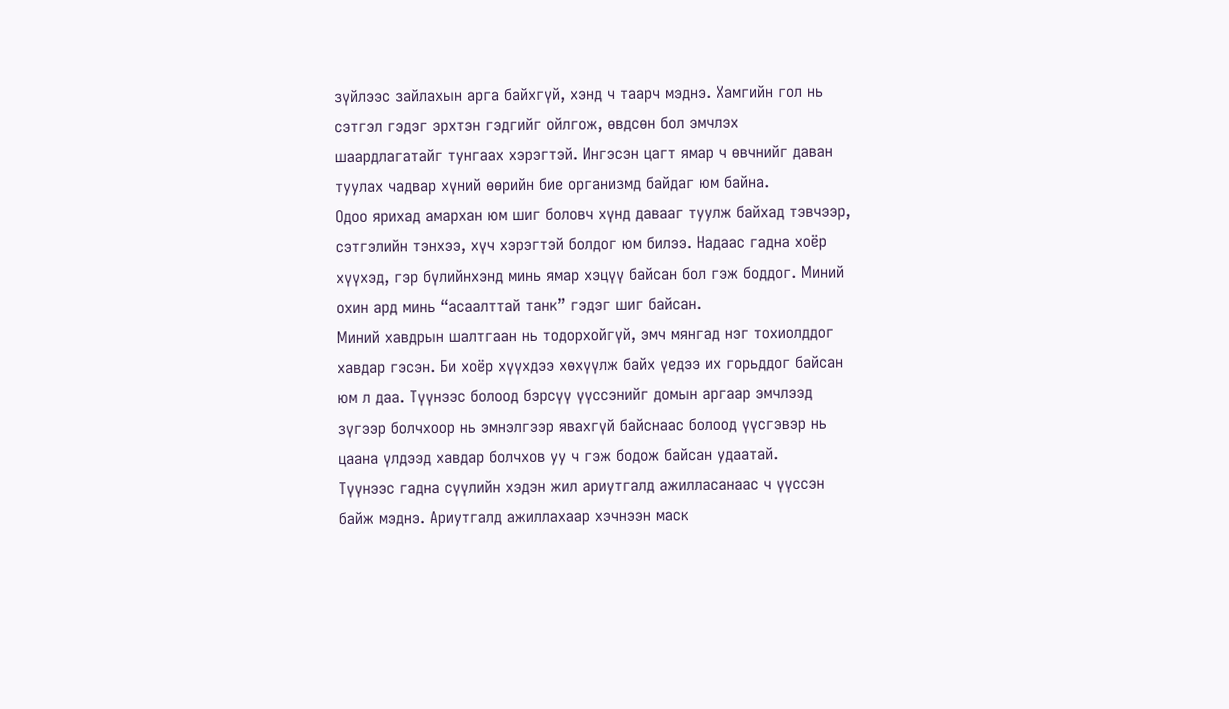зүйлээс зайлахын арга байхгүй, хэнд ч таарч мэднэ. Хамгийн гол нь сэтгэл гэдэг эрхтэн гэдгийг ойлгож, өвдсөн бол эмчлэх шаардлагатайг тунгаах хэрэгтэй. Ингэсэн цагт ямар ч өвчнийг даван туулах чадвар хүний өөрийн бие организмд байдаг юм байна.
Одоо ярихад амархан юм шиг боловч хүнд давааг туулж байхад тэвчээр, сэтгэлийн тэнхээ, хүч хэрэгтэй болдог юм билээ. Надаас гадна хоёр хүүхэд, гэр бүлийнхэнд минь ямар хэцүү байсан бол гэж боддог. Миний охин ард минь “асаалттай танк” гэдэг шиг байсан.
Миний хавдрын шалтгаан нь тодорхойгүй, эмч мянгад нэг тохиолддог хавдар гэсэн. Би хоёр хүүхдээ хөхүүлж байх үедээ их горьддог байсан юм л даа. Түүнээс болоод бэрсүү үүссэнийг домын аргаар эмчлээд зүгээр болчхоор нь эмнэлгээр явахгүй байснаас болоод үүсгэвэр нь цаана үлдээд хавдар болчхов уу ч гэж бодож байсан удаатай.
Түүнээс гадна сүүлийн хэдэн жил ариутгалд ажилласанаас ч үүссэн байж мэднэ. Ариутгалд ажиллахаар хэчнээн маск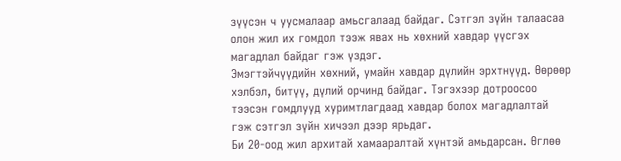зүүсэн ч уусмалаар амьсгалаад байдаг. Сэтгэл зүйн талаасаа олон жил их гомдол тээж явах нь хөхний хавдар үүсгэх магадлал байдаг гэж үздэг.
Эмэгтэйчүүдийн хөхний, умайн хавдар дүлийн эрхтнүүд. Өөрөөр хэлбэл, битүү, дүлий орчинд байдаг. Тэгэхээр дотроосоо тээсэн гомдлууд хуримтлагдаад хавдар болох магадлалтай гэж сэтгэл зүйн хичээл дээр ярьдаг.
Би 20-оод жил архитай хамааралтай хүнтэй амьдарсан. Өглөө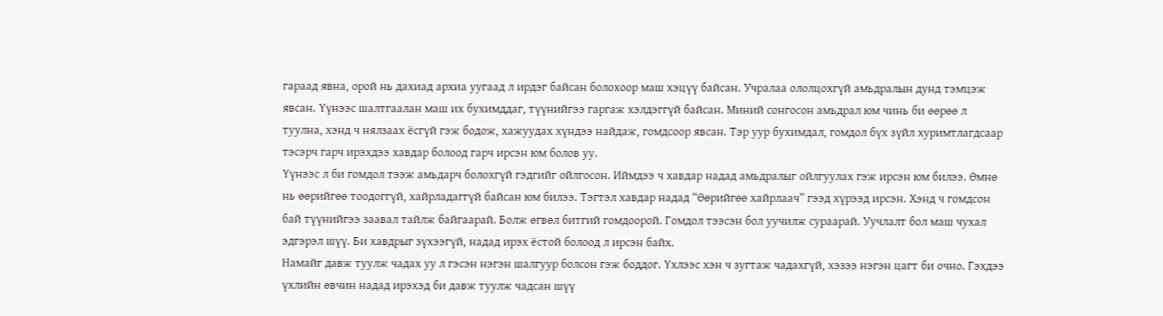гараад явна, орой нь дахиад архиа уугаад л ирдэг байсан болохоор маш хэцүү байсан. Учралаа ололцохгүй амьдралын дунд тэмцэж явсан. Үүнээс шалтгаалан маш их бухимддаг, түүнийгээ гаргаж хэлдэггүй байсан. Миний сонгосон амьдрал юм чинь би өөрөө л туулна, хэнд ч нялзаах ёсгүй гэж бодож, хажуудах хүндээ найдаж, гомдсоор явсан. Тэр уур бухимдал, гомдол бүх зүйл хуримтлагдсаар тэсэрч гарч ирэхдээ хавдар болоод гарч ирсэн юм болов уу.
Үүнээс л би гомдол тээж амьдарч болохгүй гэдгийг ойлгосон. Иймдээ ч хавдар надад амьдралыг ойлгуулах гэж ирсэн юм билээ. Өмнө нь өөрийгөө тоодоггүй, хайрладаггүй байсан юм билээ. Тэгтэл хавдар надад “Өөрийгөө хайрлаач” гээд хүрээд ирсэн. Хэнд ч гомдсон бай түүнийгээ заавал тайлж байгаарай. Болж өгвөл битгий гомдоорой. Гомдол тээсэн бол уучилж сураарай. Уучлалт бол маш чухал эдгэрэл шүү. Би хавдрыг зүхээгүй, надад ирэх ёстой болоод л ирсэн байх.
Намайг давж туулж чадах уу л гэсэн нэгэн шалгуур болсон гэж боддог. Үхлээс хэн ч зугтаж чадахгүй, хэзээ нэгэн цагт би очно. Гэхдээ үхлийн өвчин надад ирэхэд би давж туулж чадсан шүү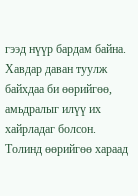гээд нүүр бардам байна. Хавдар даван туулж байхдаа би өөрийгөө, амьдралыг илүү их хайрладаг болсон. Толинд өөрийгөө хараад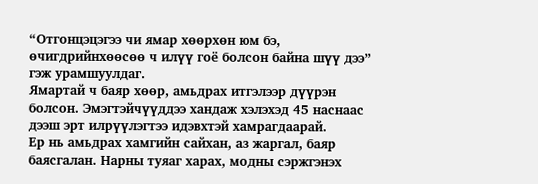“Отгонцэцэгээ чи ямар хөөрхөн юм бэ, өчигдрийнхөөсөө ч илүү гоё болсон байна шүү дээ” гэж урамшуулдаг.
Ямартай ч баяр хөөр, амьдрах итгэлээр дүүрэн болсон. Эмэгтэйчүүддээ хандаж хэлэхэд 45 наснаас дээш эрт илрүүлэгтээ идэвхтэй хамрагдаарай.
Ер нь амьдрах хамгийн сайхан, аз жаргал, баяр баясгалан. Нарны туяаг харах, модны сэржгэнэх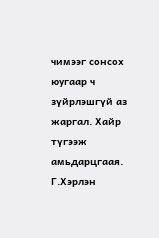чимээг сонсох юугаар ч зүйрлэшгүй аз жаргал. Хайр түгээж амьдарцгаая.
Г.Хэрлэн